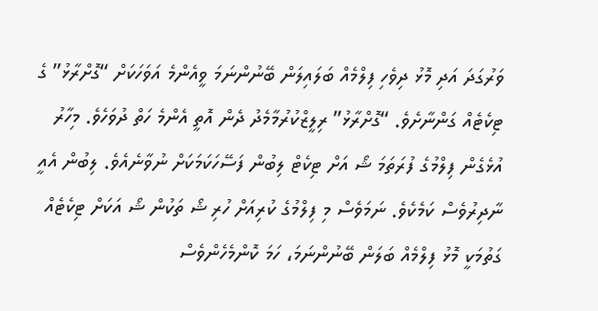ވަރުގަދަ އަދި މޮޅު ދިވެހި ފިލްމެއް ބަލައިލަން ބޭނުންނަމަ ވީއެންމެ އަވަހަކަށް “ގޮށްރާޅު” ގެ ޓިކެޓެއް ގަންނާށެވެ. “ގޮށްރާޅު” ރިލީޒްކުރުމާމެދު ދެން އޮތީ އެންމެ ހަތް ދުވަހެވެ. މިހާރު އުޅެގެން ފިލްމުގެ ފުރަތަމަ ޝޯ އަށް ޓިކެޓް ލިބުން ފަސޭހަކަމަކަށް ނުވާނެއެވެ. ލިބުން އެއީ ނާދިރުވެސް ކަމެކެވެ. ނަމަވެސް މި ފިލްމުގެ ކުރިއަށް ހުރި ޝޯ ތަކުން ޝޯ އަކަށް ޓިކެޓެއް ގަތުމަކީ މޮޅު ފިލްމެއް ބަލަން ބޭނުންނަމަ، ހަމަ ކޮންމެހެންވެސް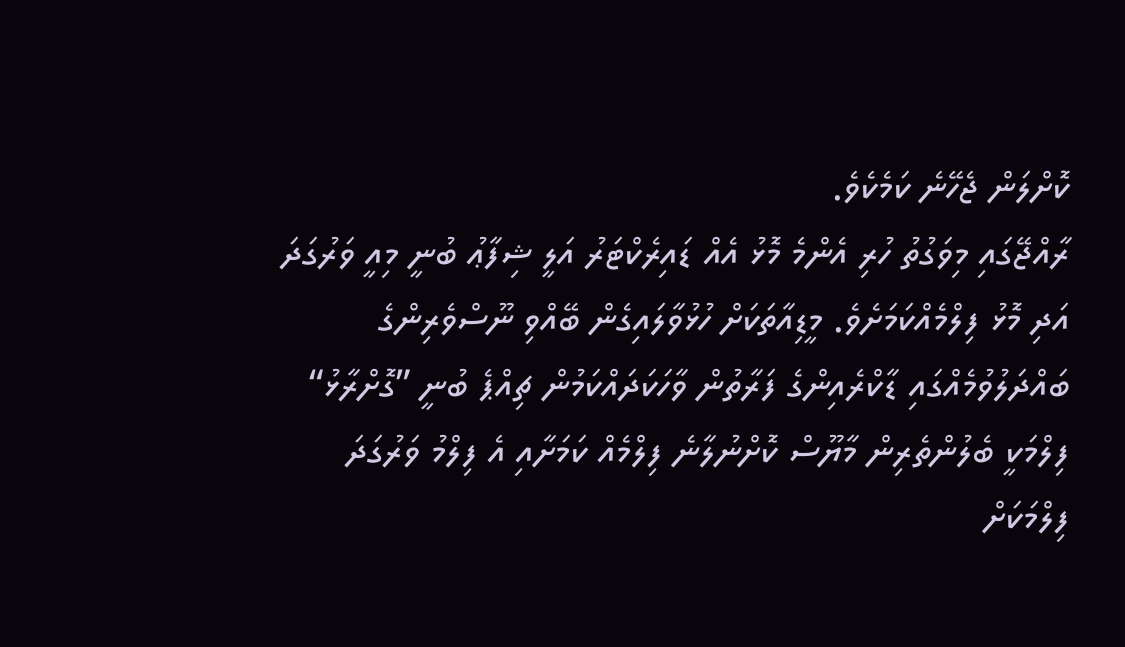ކޮށްލަން ޖެހޭނެ ކަމެކެވެ.
ރާއްޖޭގައި މިވަގުތު ހުރި އެންމެ މޮޅު އެއް ޑައިރެކްޓަރު އަލީ ޝިފާޢު ބުނީ މިއީ ވަރުގަދަ އަދި މޮޅު ފިލްމެއްކަމަށެވެ. މީޑިއާތަކަށް ހުޅުވާލައިގެން ބޭއްވި ނޫސްވެރިންގެ ބައްދަލުވުމެއްގައި ޑާކްރެއިންގެ ފަރާތުން ވާހަކަދައްކަމުން ޗިއްޕެ ބުނީ ”ގޮށްރާޅު“ ފިލްމަކީ ބެލުންތެރިން މާޔޫސް ކޮށްނުލާނެ ފިލްމެއް ކަމަށާއި އެ ފިލްމު ވަރުގަދަ ފިލްމަކަށް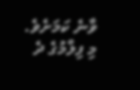ވާނެ ކަމަށެވެ.
މި ފިލްމުގެ ދެ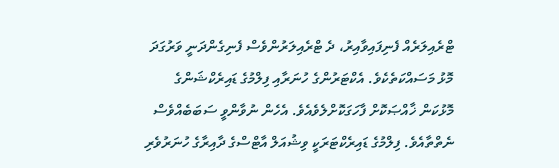ޓްރެއިލަރެއް ފެނިފައިވާއިރު، ދެ ޓްރެއިލަރުންވެސް ފެނިގެންދަނީ ވަރުގަދަ މޮޅު މަސައްކަތެކެވެ. އެކްޓަރުންގެ ހުނަރާއި ފިލްމުގެ ޑައިރެކްޝަންގެ މޮޅުކަން ޚާއްޞަކޮށް ފާހަގަކޮށްލެވެއެވެ. އެހެން ނުވާންވީ ސަބަބެއްވެސް ނެތްތާއެވެ. ފިލްމުގެ ޑައިރެކްޓަރަކީ ވިޝުއަލް އާޓްސްގެ ދާއިރާގެ ހުނަރުވެރި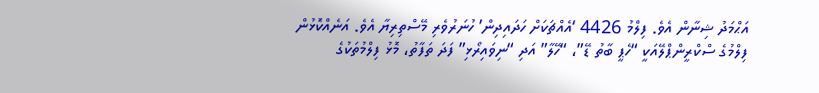އަޙްމަދު ޝިނާން އެވެ. ފިލްމު 4426 ‘އެއްޗަކަށް ހަދައިދިން’ ހުނަރުވެރި މޭސްތިރިޔާ އެވެ. އަނެއްކޮޅުން ފިލްމުގެ ސްކްރީންޕްލޭއަކީ “ހެޕީ ބާތު ޑޭ”، “ހޭލާ” އަދި “ނިވައިރޯޅި” ފަދަ ތަފާތު، މޮޅު ފިލްމުތަކުގެ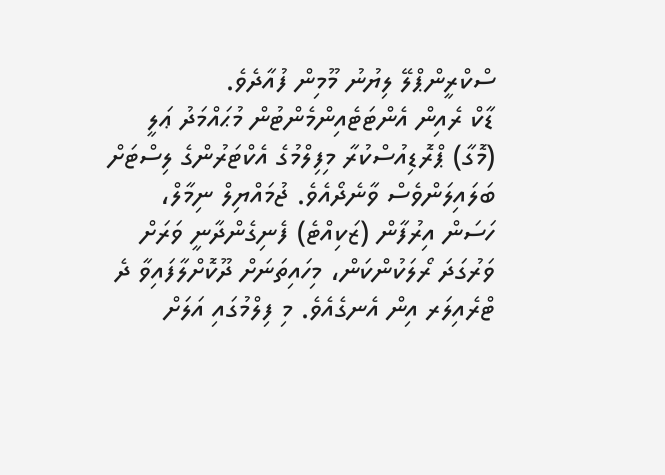ސްކްރީންޕްލޭ ލިޔުނު މޫމިން ފުއާދެވެ.
ޑާކް ރެއިން އެންޓަޓެއިންމެންޓުން މުޙައްމަދު ޢަލީ (މޮގާ) ޕްރޮޑިއުސްކުރާ މިފިލްމުގެ އެކްޓަރުންގެ ލިސްޓަށް ބަލައިލަންވެސް ވާނެދޯއެވެ. ޖުމައްޔިލް ނިމާލް، ހަސަން އިރުފާން (ޒަކިއްޓެ) ފެނިގެންދާނީ ވަރަށް ވަރުގަދަ ރޯލަކުންކަން، މިހައިތަނަށް ދޫކޮށްލާފައިވާ ދެ ޓްރެއިލަރ އިން އެނގެއެވެ. މި ފިލްމުގައި އަލަށް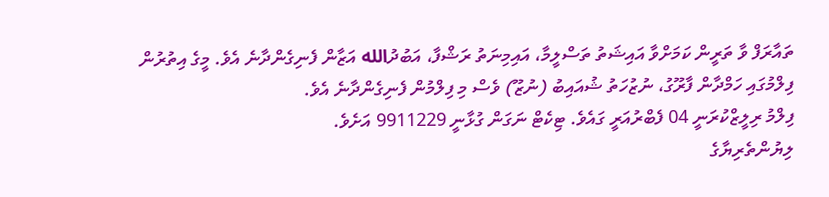ތައާރަފް ވާ ތަރީން ކަމަށްވާ އައިޝަތު ތަސްލީމާ، އައިމިނަތު ރަޝްފާ، އަބުދުالله އަޒާން ފެނިގެންދާނެ އެވެ. މީގެ އިތުރުން ފިލްމުގައި ހަމްދާން ފާރޫގު، ނުޒުހަތު ޝުއައިބު (ނުޒޫ) ވެސް މި ފިލްމުން ފެނިގެންދާނެ އެވެ.
ފިލްމު ރިލީޒްކުރަނީ 04 ފެބްރުއަރީ ގައެވެ. ޓިކެޓް ނަގަން ގުޅާނީ 9911229 އަށެވެ.
ލިޔުންތެރިޔާގެ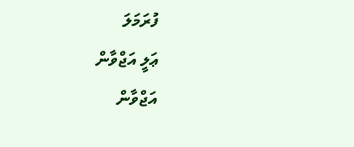ފުރަމަލަ
ޢަލީ އަޖްވާން
އަޖްވާން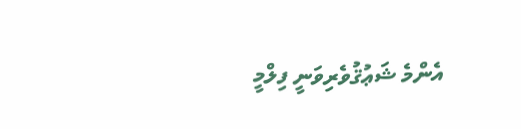އެންމެ ޝަޢުޤުވެރިވަނީ ފިލްމީ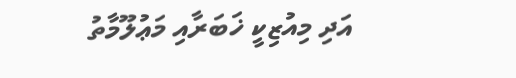އަދި މިއުޒިކީ ޚަބަރާއި މަޢުލޫމާތު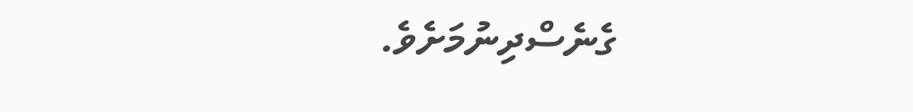ގެނެސްދިނުމަށެވެ.